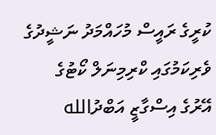ކުރީގެ ރައީސް މުހައްމަދު ނަޝީދުގެ ވެރިކަމުގައި ކްރިމިނަލް ކޯޓުގެ އޭރުގެ އިސްގާޒީ އަބްދުالله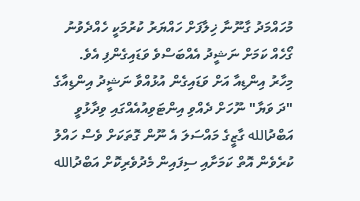މުހައްމަދު ގާނޫނާ ޚިލާފަށް ހައްޔަރު ކުރުމަކީ ހެއްދެވުނު ގޯހެއް ކަމަށް ނަޝީދު އެއްބަސްވެ ވަޑައިގެންފި އެވެ.
މިހާރު އިންޑިއާ އަށް ވަޑައިގެން އުޅުއްވާ ނަޝީދު އިންޑިއާގެ "ދަ ވަޔާ" ނޫހަށް ދެއްވި އިންޓަވިއުއެއްގައި ވިދާޅުވީ އަބްދުالله ގާޒީގެ މައްސަލަ އެ ނޫން ގޮތަކަށް ވެސް ހައްލު ކުރެވެން އޮތް ކަމަށާއި ސިފައިން މެދުވެރިކޮށް އަބްދުالله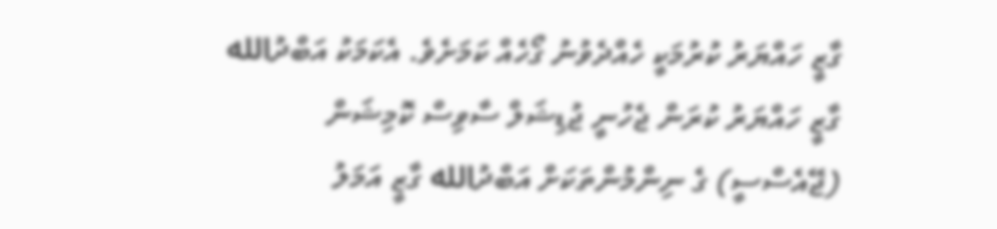ގާޒީ ހައްޔަރު ކުރުމަކީ ހެއްދެވުނު ގޯހެއް ކަމަށެވެ. އެކަމަކު އަބްދުالله ގާޒީ ހައްޔަރު ކުރަން ޖެހުނީ ޖުޑިޝަލް ސާވިސް ކޮމިޝަން (ޖޭއެސްސީ) ގެ ނިންމުންތަކަށް އަބްދުالله ގާޒީ އަމަލު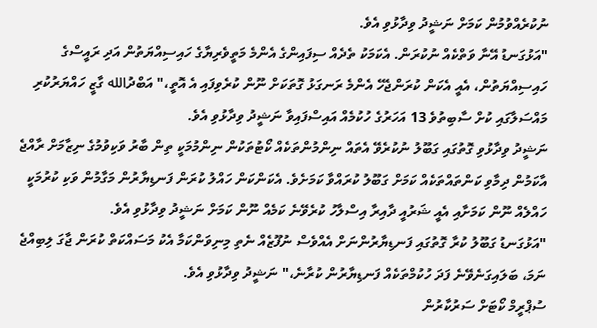ނުކުރެއްވުމުން ކަމަށް ނަޝީދު ވިދާޅުވި އެވެ.
"އަޅުގަނޑު އޭނާ ވަތްކެއް ނުކުރަން. އެކަމަކު ތެދެއް ސިފައިންގެ އެންމެ މަތީވެރިޔާގެ ހައިސިއްޔަތުން އަދި ރައީސްގެ ހައިސިއްޔަތުން، އެއީ އެކަން ކުރަންޖެހޭ އެންމެ ރަނގަޅު ގޮތަކަށް ނޫން ކުރެވިފައި އެ އޮތީ،" އަބްދުالله ގާޒީ ހައްޔަރުކުރި މައްސަލާގައި ކުށް ސާބިތުވެ 13 އަހަރުގެ ހުކުމެއް އައިސްފައިވާ ނަޝީދު ވިދާޅުވި އެވެ.
ނަޝީދު ވިދާޅުވި ގޮތުގައި ގަބޫލު ނުކުރެވޭ އެތައް ނިންމުންތަކެއް ކޯޓުތަކުން ނިންމުމަކީ ތިން ބާރު ވަކިވުމުގެ ނިޒާމަށް ރާއްޖެ އާކަމުން ދިމާވި ކަންތައްތަކެއް ކަމަށް ގަބޫލު ކުރައްވާ ކަމަށެވެ. އެކަންކަން ހައްލު ކުރަން ފަނޑިޔާރުން މަގާމުން ވަކި ކުރުމަކީ ހައްލެއް ނޫން ކަމަށާއި އެއީ ޝަރުއީ ދާއިރާ އިސްލާހު ކުރެވޭނެ ކަމެއް ނޫން ކަމަށް ނަޝީދު ވިދާޅުވި އެވެ.
"އަޅުގަނޑު ގަބޫލު ކުރާ ގޮތުގައި ފަނޑިޔާރުންނަށް އެއްވެސް ނުފޫޒެއް ނެތި މިނިވަންކަމާ އެކު މަސައްކަތް ކުރަން ޖާގަ ލިބިއްޖެ ނަމަ، ބަލައިގަނެވޭނެ ފަދަ ހުކުމްތަކެއް ފަނޑިޔާރުން ކުރާނެ،" ނަޝީދު ވިދާޅުވި އެވެ.
ސުޕްރީމް ކޯޓަށް ސަރުކާރުން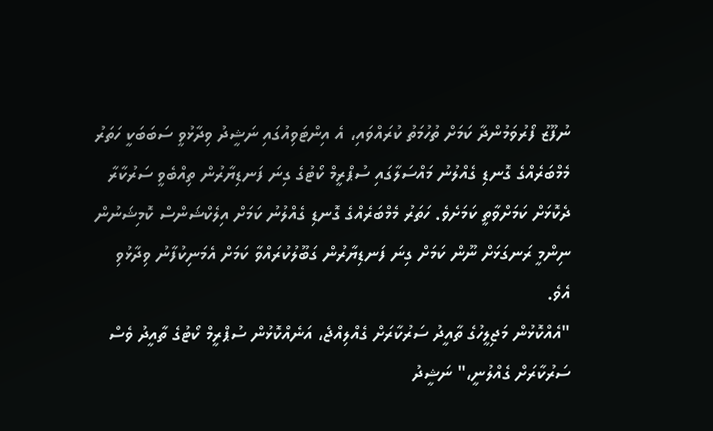ނުފޫޒު ފޯރުވަމުންދާ ކަމަށް ތުހުމަތު ކުރައްވައި، އެ އިންޓަވިއުގައި ނަޝީދު ވިދާޅުވީ ސަބަބަކީ ހަތަރު މެމްބަރެއްގެ ގޮނޑި ގެއްލުނު މައްސަލާގައި ސުޕްރީމް ކޯޓުގެ ގިނަ ފަނޑިޔާރުން ތިއްބެވީ ސަރުކާރާ ދެކޮޅަށް ކަމަށްވާތީ ކަމަށެވެ. ހަތަރު މެމްބަރެއްގެ ގޮނޑި ގެއްލުނު ކަމަށް އިލެކްޝަންސް ކޮމިޝަނުން ނިންމީ ރަނގަޅަށް ނޫން ކަމަށް ގިނަ ފަނޑިޔާރުން ގަބޫލުކުރައްވާ ކަމަށް އެމަނިކުފާނު ވިދާޅުވި އެވެ.
"އެއްކޮޅުން މަޖިލީހުގެ ތާއީދު ސަރުކާރަށް ގެއްލިއްޖެ، އަނެއްކޮޅުން ސުޕްރީމް ކޯޓުގެ ތާއީދު ވެސް ސަރުކާރަށް ގެއްލުނީ،" ނަޝީދު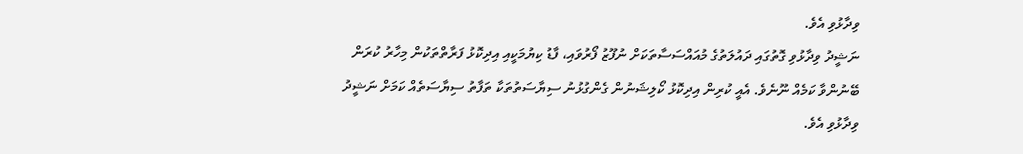ވިދާޅުވި އެވެ.
ނަޝީދު ވިދާޅުވި ގޮތުގައި ދައުލަތުގެ މުއައްސަސާތަކަށް ނުފޫޒު ފޯރުވައި، ފާޑު ކިޔުމަކީއި އިދިކޮޅު ފަރާތްތަކުން މިހާރު ކުރަން ބޭނުންވާ ކަމެއް ނޫނެވެ. އެއީ ކުރިން އިދިކޮޅު ކޯލިޝަނުން ގެންގުޅުނު ސިޔާސަތުތަކާ ތަފާތު ސިޔާސަތެއް ކަމަށް ނަޝީދު ވިދާޅުވި އެވެ.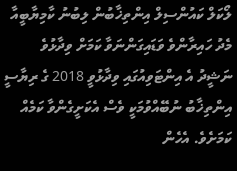ލޯކަލް ކައުންސިލް އިންތިޚާބުން ލިބުނު ކާމިޔާބީއާ މެދު ހައިރާންވެ ވަޑައިގަންނަވާ ކަމަށް ވިދާޅުވެ ނަޝީދު އެ އިންޓަވިއުގައި ވިދާޅުވީ 2018 ގެ ރިޔާސީ އިންތިޚާބު ނުބޭއްވުމަކީ ވެސް އެކަށީގެންވާ ކަމެއް ކަމަށެވެ. އެހެން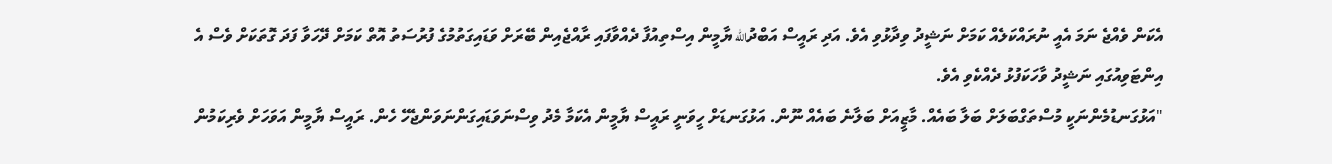އެކަން ވެއްޖެ ނަމަ އެއީ ނުރައްކަލެއް ކަމަށް ނަޝީދު ވިދާޅުވި އެވެ. އަދި ރައީސް އަބްދުالله ޔާމީން އިސްތިއުފާ ދެއްވާފައި ރާއްޖެއިން ބޭރަށް ވަޑައިގަތުމުގެ ފުރުސަތު އޮތް ކަމަށް ދޭހަވާ ފަދަ ގޮތަކަށް ވެސް އެ އިންޓަވިއުގައި ނަޝީދު ވާހަކަފުޅު ދެއްކެވި އެވެ.
"އަޅުގަނޑުމެންނަކީ މުސްތަގްބަލަށް ބަލާ ބައެއް. މާޒީއަށް ބަލާނެ ބައެއް ނޫން. އަޅުގަނޑަށް ހީވަނީ ރައީސް ޔާމީން އެކަމާ މެދު ވިސްނަވަޑައިގަންނަވަންޖެހޭ ހެން. ރައީސް ޔާމީން އަވަހަށް ވެރިކަމުން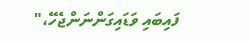ފައިބައި ވަޑައިގަންނަންޖެހޭ،"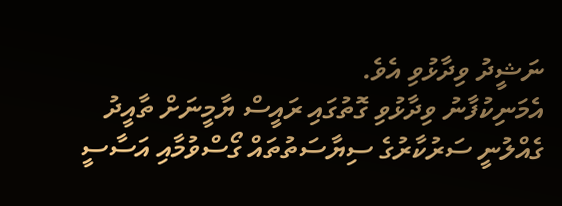ނަޝީދު ވިދާޅުވި އެވެ.
އެމަނިކުފާނު ވިދާޅުވި ގޮތުގައި ރައީސް ޔާމީނަށް ތާއީދު ގެއްލުނީ ސަރުކާރުގެ ސިޔާސަތުތައް ގޯސްވުމާއި އަސާސީ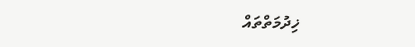ޚިދުމަތްތައް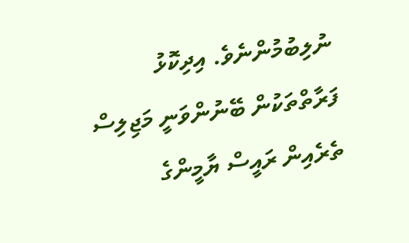ނުލިބުމުންނެވެ. އިދިކޮޅު ފަރާތްތަކުން ބޭނުންވަނީ މަޖިލިސް ތެރެއިން ރައީސް ޔާމީންގެ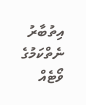އިތުބާރު ނެތްކަމުގެ ވޯޓެއް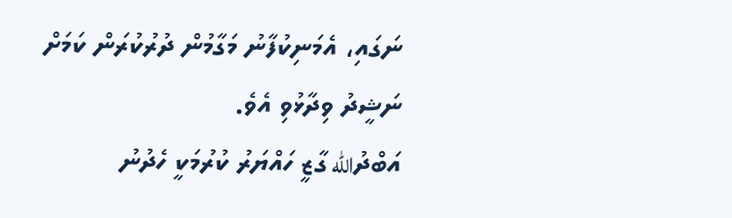ނަގައި، އެމަނިކުފާނު މަގާމުން ދުރުކުރަން ކަމަށް ނަޝީދު ވިދާޅުވި އެވެ.
އަބްދުالله ގާޒީ ހައްޔަރު ކުރުމަކީ ހެދުނު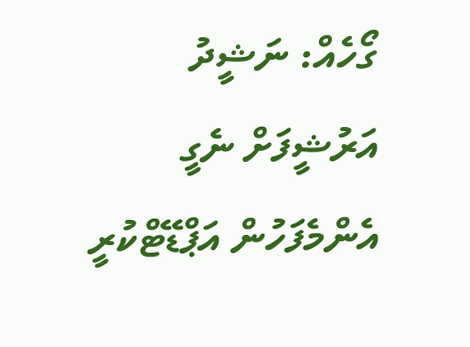ގޯހެއް: ނަޝީދު
އަރުޝީފަށް ނެގީ
އެންމެފަހުން އަޕްޑޭޓްކުރީ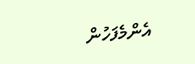އެންމެފަހުން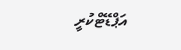އަޕްޑޭޓްކުރީ